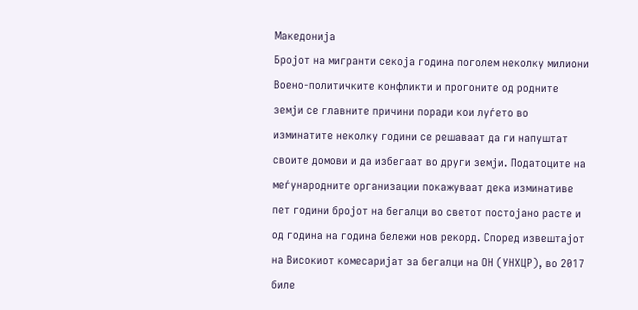Македонија
Бројот на мигранти секоја година поголем неколку милиони
Воено-политичките конфликти и прогоните од родните земји се главните причини поради кои луѓето во изминатите неколку години се решаваат да ги напуштат своите домови и да избегаат во други земји. Податоците на меѓународните организации покажуваат дека изминативе пет години бројот на бегалци во светот постојано расте и од година на година бележи нов рекорд. Според извештајот на Високиот комесаријат за бегалци на ОН (УНХЦР), во 2017 биле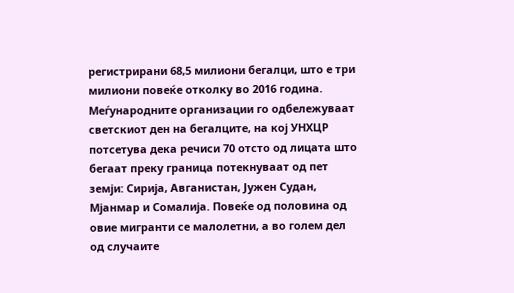регистрирани 68,5 милиони бегалци, што е три милиони повеќе отколку во 2016 година.
Меѓународните организации го одбележуваат светскиот ден на бегалците, на кој УНХЦР потсетува дека речиси 70 отсто од лицата што бегаат преку граница потекнуваат од пет земји: Сирија, Авганистан, Јужен Судан, Мјанмар и Сомалија. Повеќе од половина од овие мигранти се малолетни, а во голем дел од случаите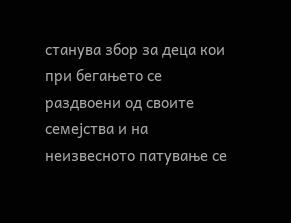станува збор за деца кои при бегањето се раздвоени од своите семејства и на неизвесното патување се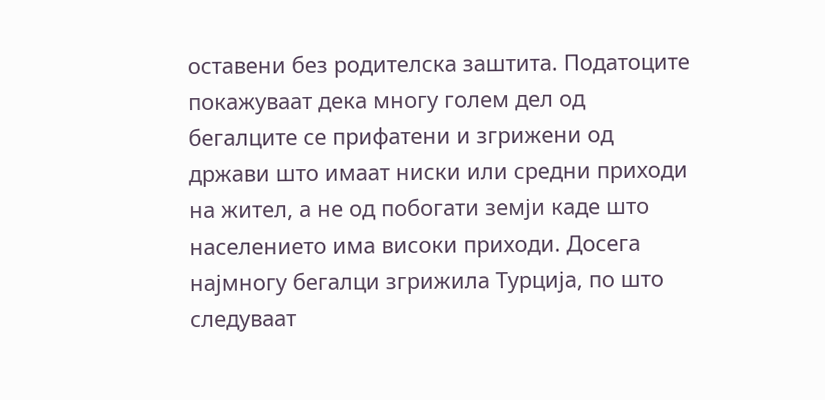оставени без родителска заштита. Податоците покажуваат дека многу голем дел од бегалците се прифатени и згрижени од држави што имаат ниски или средни приходи на жител, а не од побогати земји каде што населението има високи приходи. Досега најмногу бегалци згрижила Турција, по што следуваат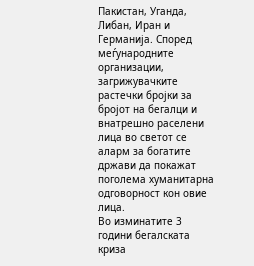Пакистан, Уганда, Либан, Иран и Германија. Според меѓународните организации, загрижувачките растечки бројки за бројот на бегалци и внатрешно раселени лица во светот се аларм за богатите држави да покажат поголема хуманитарна одговорност кон овие лица.
Во изминатите 3 години бегалската криза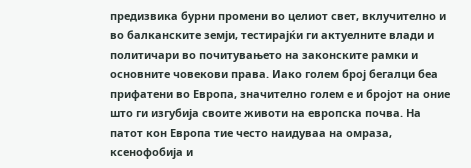предизвика бурни промени во целиот свет, вклучително и во балканските земји, тестирајќи ги актуелните влади и политичари во почитувањето на законските рамки и основните човекови права. Иако голем број бегалци беа прифатени во Европа, значително голем е и бројот на оние што ги изгубија своите животи на европска почва. На патот кон Европа тие често наидуваа на омраза, ксенофобија и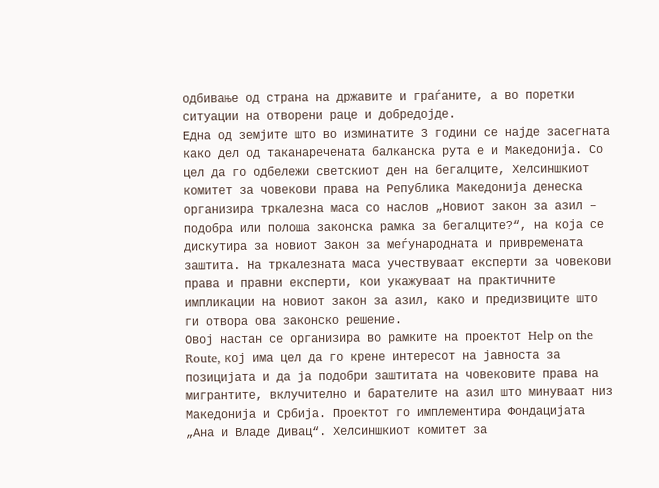одбивање од страна на државите и граѓаните, а во поретки ситуации на отворени раце и добредојде.
Една од земјите што во изминатите 3 години се најде засегната како дел од таканаречената балканска рута е и Македонија. Со цел да го одбележи светскиот ден на бегалците, Хелсиншкиот комитет за човекови права на Република Македонија денеска организира тркалезна маса со наслов „Новиот закон за азил – подобра или полоша законска рамка за бегалците?“, на која се дискутира за новиот Закон за меѓународната и привремената заштита. На тркалезната маса учествуваат експерти за човекови права и правни експерти, кои укажуваат на практичните импликации на новиот закон за азил, како и предизвиците што ги отвора ова законско решение.
Овој настан се организира во рамките на проектот Help on the Route, кој има цел да го крене интересот на јавноста за позицијата и да ја подобри заштитата на човековите права на мигрантите, вклучително и барателите на азил што минуваат низ Македонија и Србија. Проектот го имплементира Фондацијата „Ана и Владе Дивац“. Хелсиншкиот комитет за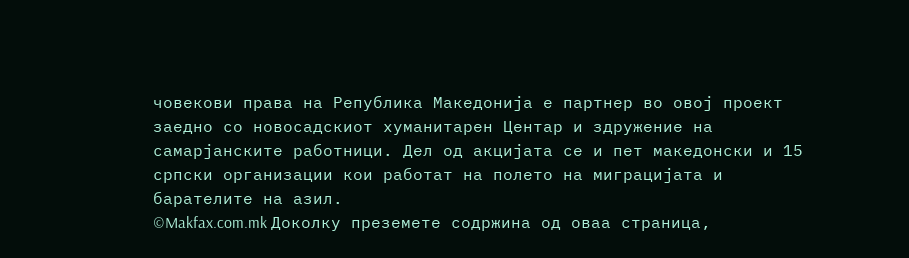човекови права на Република Македонија е партнер во овој проект заедно со новосадскиот хуманитарен Центар и здружение на самарјанските работници. Дел од акцијата се и пет македонски и 15 српски организации кои работат на полето на миграцијата и барателите на азил.
©Makfax.com.mk Доколку преземете содржина од оваа страница,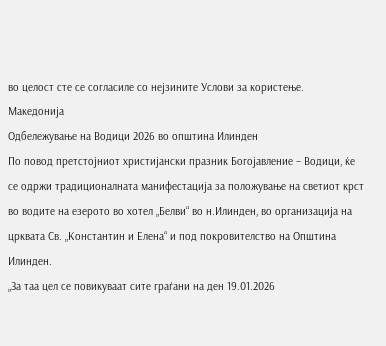во целост сте се согласиле со нејзините Услови за користење.
Македонија
Одбележување на Водици 2026 во општина Илинден
По повод претстојниот христијански празник Богојавление – Водици, ќе се одржи традиционалната манифестација за положување на светиот крст во водите на езерото во хотел „Белви“ во н.Илинден, во организација на црквата Св. „Константин и Елена“ и под покровителство на Општина Илинден.
„За таа цел се повикуваат сите граѓани на ден 19.01.2026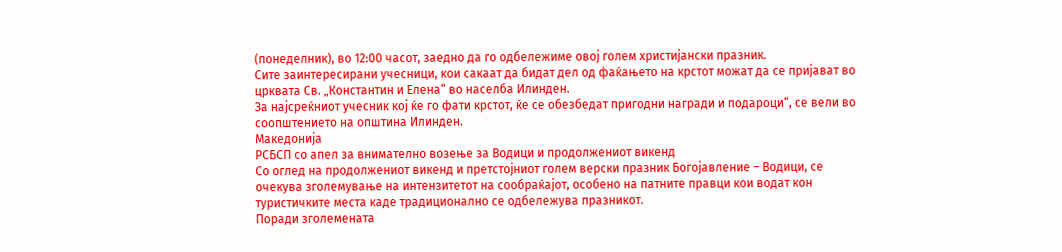(понеделник), во 12:00 часот, заедно да го одбележиме овој голем христијански празник.
Сите заинтересирани учесници, кои сакаат да бидат дел од фаќањето на крстот можат да се пријават во црквата Св. „Константин и Елена“ во населба Илинден.
За најсреќниот учесник кој ќе го фати крстот, ќе се обезбедат пригодни награди и подароци“, се вели во соопштението на општина Илинден.
Македонија
РСБСП со апел за внимателно возење за Водици и продолжениот викенд
Со оглед на продолжениот викенд и претстојниот голем верски празник Богојавление – Водици, се очекува зголемување на интензитетот на сообраќајот, особено на патните правци кои водат кон туристичките места каде традиционално се одбележува празникот.
Поради зголемената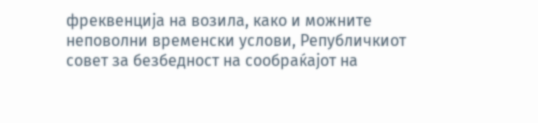фреквенција на возила, како и можните неповолни временски услови, Републичкиот совет за безбедност на сообраќајот на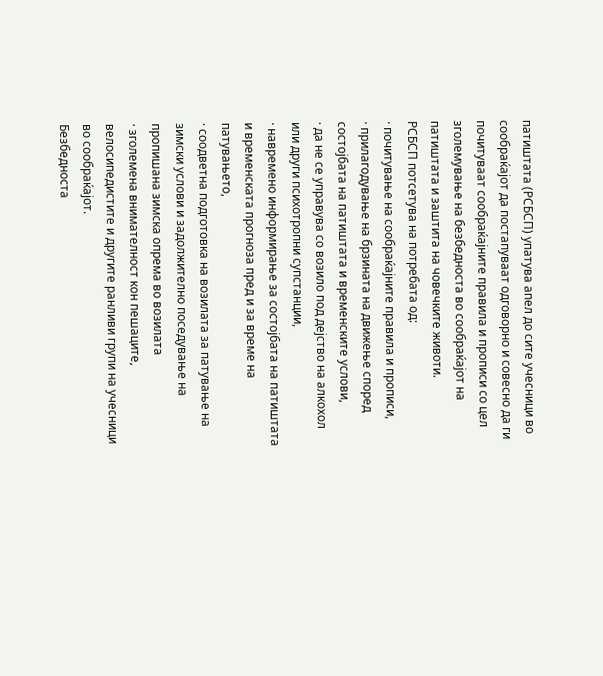патиштата (РСБСП) упатува апел до сите учесници во сообраќајот да постапуваат одговорно и совесно да ги почитуваат сообраќајните правила и прописи со цел зголемување на безбедноста во сообраќајот на патиштата и заштита на човечките животи.
РСБСП потсетува на потребата од:
· почитување на сообраќајните правила и прописи,
· прилагодување на брзината на движење според состојбата на патиштата и временските услови,
· да не се управува со возило под дејство на алкохол или други психотропни супстанции,
· навремено информирање за состојбата на патиштата и временската прогноза пред и за време на патувањето,
· соодветна подготовка на возилата за патување на зимски услови и задолжително поседување на пропишана зимска опрема во возилата
· зголемена внимателност кон пешаците, велосипедистите и другите ранливи групи на учесници во сообраќајот.
Безбедноста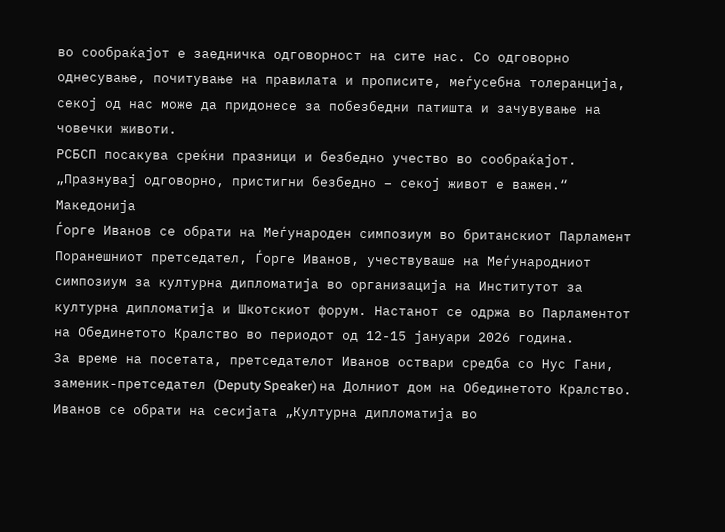во сообраќајот е заедничка одговорност на сите нас. Со одговорно однесување, почитување на правилата и прописите, меѓусебна толеранција, секој од нас може да придонесе за побезбедни патишта и зачувување на човечки животи.
РСБСП посакува среќни празници и безбедно учество во сообраќајот.
„Празнувај одговорно, пристигни безбедно – секој живот е важен.“
Македонија
Ѓорге Иванов се обрати на Меѓународен симпозиум во британскиот Парламент
Поранешниот претседател, Ѓорге Иванов, учествуваше на Меѓународниот симпозиум за културна дипломатија во организација на Институтот за културна дипломатија и Шкотскиот форум. Настанот се одржа во Парламентот на Обединетото Кралство во периодот од 12-15 јануари 2026 година.
За време на посетата, претседателот Иванов оствари средба со Нус Гани, заменик-претседател (Deputy Speaker) на Долниот дом на Обединетото Кралство.
Иванов се обрати на сесијата „Културна дипломатија во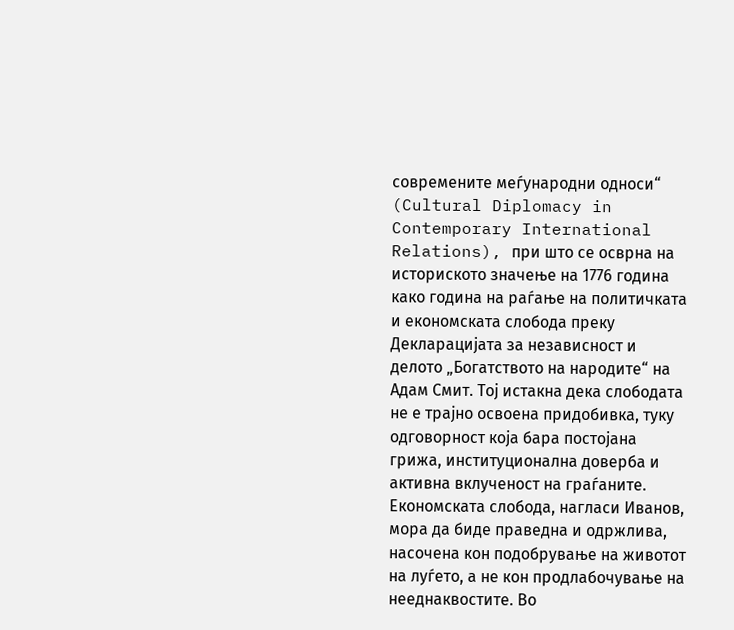современите меѓународни односи“ (Cultural Diplomacy in Contemporary International Relations), при што се осврна на историското значење на 1776 година како година на раѓање на политичката и економската слобода преку Декларацијата за независност и делото „Богатството на народите“ на Адам Смит. Тој истакна дека слободата не е трајно освоена придобивка, туку одговорност која бара постојана грижа, институционална доверба и активна вклученост на граѓаните. Економската слобода, нагласи Иванов, мора да биде праведна и одржлива, насочена кон подобрување на животот на луѓето, а не кон продлабочување на нееднаквостите. Во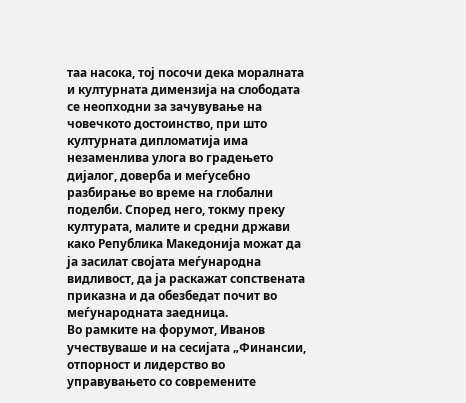таа насока, тој посочи дека моралната и културната димензија на слободата се неопходни за зачувување на човечкото достоинство, при што културната дипломатија има незаменлива улога во градењето дијалог, доверба и меѓусебно разбирање во време на глобални поделби. Според него, токму преку културата, малите и средни држави како Република Македонија можат да ја засилат својата меѓународна видливост, да ја раскажат сопствената приказна и да обезбедат почит во меѓународната заедница.
Во рамките на форумот, Иванов учествуваше и на сесијата „Финансии, отпорност и лидерство во управувањето со современите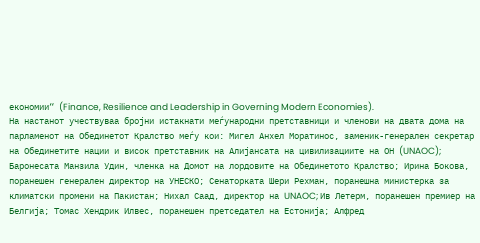економии“ (Finance, Resilience and Leadership in Governing Modern Economies).
На настанот учествуваа бројни истакнати меѓународни претставници и членови на двата дома на парламенот на Обединетот Кралство меѓу кои: Мигел Анхел Моратинос, заменик-генерален секретар на Обединетите нации и висок претставник на Алијансата на цивилизациите на ОН (UNAOC); Баронесата Манзила Удин, членка на Домот на лордовите на Обединетото Кралство; Ирина Бокова, поранешен генерален директор на УНЕСКО; Сенаторката Шери Рехман, поранешна министерка за климатски промени на Пакистан; Нихал Саад, директор на UNAOC; Ив Летерм, поранешен премиер на Белгија; Томас Хендрик Илвес, поранешен претседател на Естонија; Алфред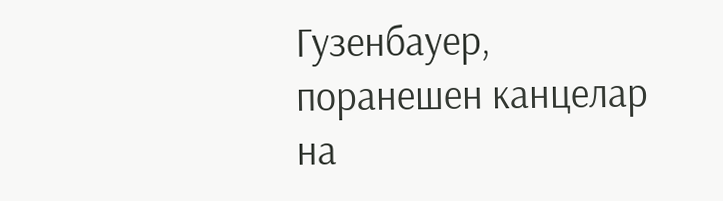Гузенбауер, поранешен канцелар на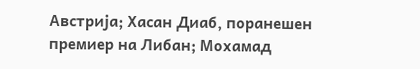Австрија; Хасан Диаб, поранешен премиер на Либан; Мохамад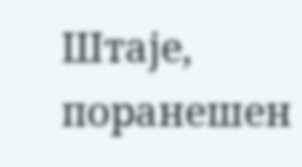Штаје, поранешен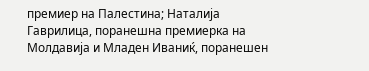премиер на Палестина; Наталија Гаврилица, поранешна премиерка на Молдавија и Младен Иваниќ, поранешен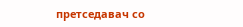претседавач со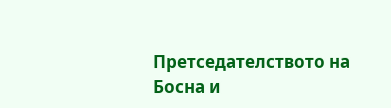Претседателството на Босна и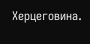Херцеговина.